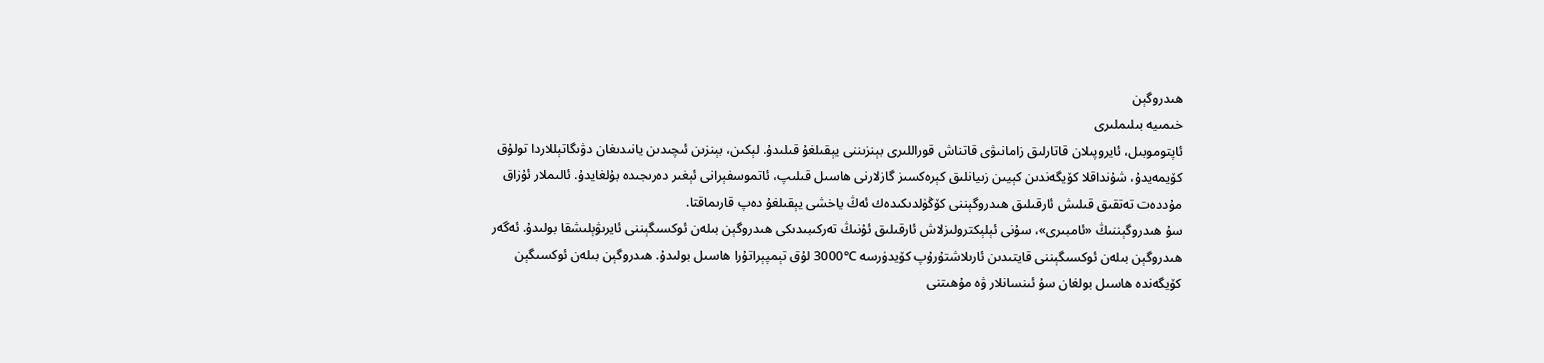ھىدروگېن
خىمىيە بىلىملىرى
ئاپتوموبىل، ئايروپىلان قاتارلىق زامانىۋى قاتناش قوراللىرى بېنزىننى يېقىلغۇ قىلىدۇ. لېكىن، بېنزىن ئىچىدىن يانىدىغان دۋىگاتېللاردا تولۇق كۆيمەيدۇ، شۇنداقلا كۆيگەندىن كېيىن زىيانلىق كېرەكسىز گازلارنى ھاسىل قىلىپ، ئاتموسفېرانى ئېغىر دەرىجىدە بۇلغايدۇ. ئالىملار ئۇزاق مۇددەت تەتقىق قىلىش ئارقىلىق ھىدروگېننى كۆڭۈلدىكىدەك ئەڭ ياخشى يېقىلغۇ دەپ قارىماقتا.
سۇ ھىدروگېننىڭ «ئامبىرى»، سۇنى ئېلېكترولىزلاش ئارقىلىق ئۇنىڭ تەركىبىدىكى ھىدروگېن بىلەن ئوكسىگېننى ئايرىۋېلىشقا بولىدۇ. ئەگەر ھىدروگېن بىلەن ئوكسىگېننى قايتىدىن ئارىلاشتۇرۇپ كۆيدۈرسە ℃3000 لۇق تېمپېراتۇرا ھاسىل بولىدۇ. ھىدروگېن بىلەن ئوكسىگېن كۆيگەندە ھاسىل بولغان سۇ ئىنسانلار ۋە مۇھىتنى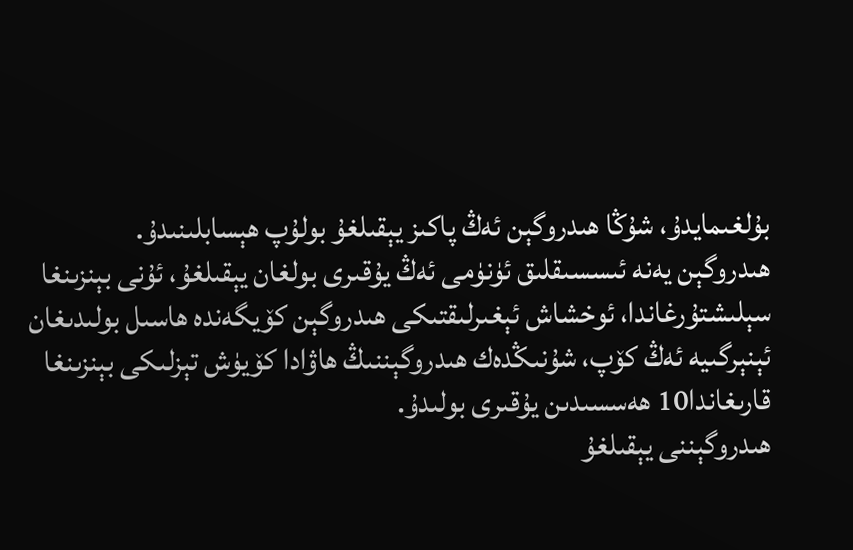بۇلغىمايدۇ، شۇڭا ھىدروگېن ئەڭ پاكىز يېقىلغۇ بولۇپ ھېسابلىنىدۇ.
ھىدروگېن يەنە ئىسسىقلىق ئۈنۈمى ئەڭ يۇقىرى بولغان يېقىلغۇ، ئۇنى بېنزىنغا سېلىشتۇرغاندا، ئوخشاش ئېغىرلىقتىكى ھىدروگېن كۆيگەندە ھاسىل بولىدىغان ئېنېرگىيە ئەڭ كۆپ، شۇنىڭدەك ھىدروگېننىڭ ھاۋادا كۆيۈش تېزلىكى بېنزىنغا قارىغاندا10 ھەسسىدىن يۇقىرى بولىدۇ.
ھىدروگېننى يېقىلغۇ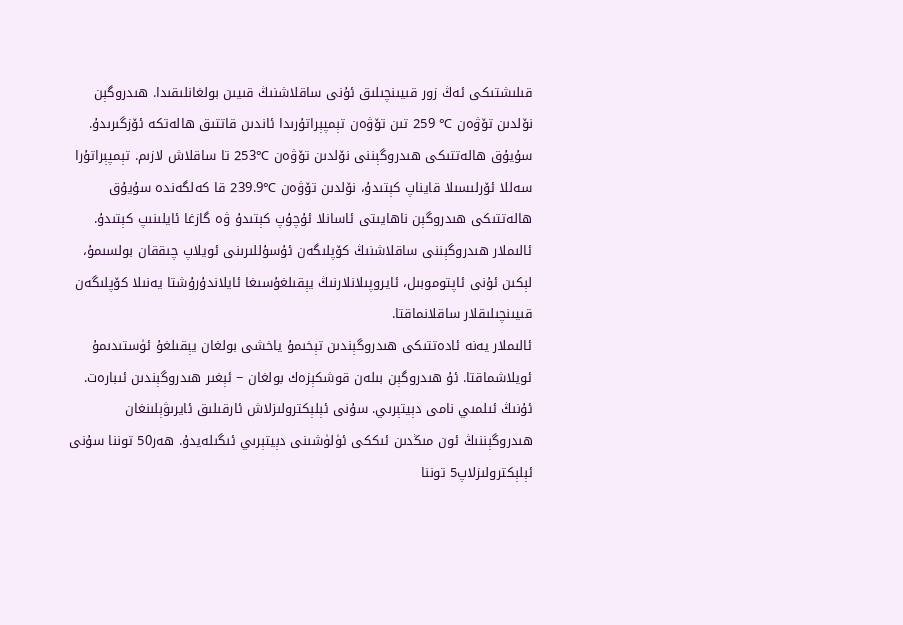قىلىشتىكى ئەڭ زور قىيىنچىلىق ئۇنى ساقلاشنىڭ قىيىن بولغانلىقىدا. ھىدروگېن نۆلدىن تۆۋەن ℃ 259 تىن تۆۋەن تېمپېراتۇرىدا ئاندىن قاتتىق ھالەتكە ئۆزگىرىدۇ. سۇيۇق ھالەتتىكى ھىدروگېننى نۆلدىن تۆۋەن ℃253 تا ساقلاش لازىم. تېمپېراتۇرا سەللا ئۆرلىسىلا قايناپ كېتىدۇ، نۆلدىن تۆۋەن ℃239.9 قا كەلگەندە سۇيۇق ھالەتتىكى ھىدروگېن ناھايىتى ئاسانلا ئۇچۇپ كېتىدۇ ۋە گازغا ئايلىنىپ كېتىدۇ. ئالىملار ھىدروگېننى ساقلاشنىڭ كۆپلىگەن ئۇسۇللىرىنى ئويلاپ چىققان بولسىمۇ، لېكىن ئۇنى ئاپتوموبىل، ئايروپىلانلارنىڭ يېقىلغۇسىغا ئايلاندۇرۇشتا يەنىلا كۆپلىگەن قىيىنچىلىقلار ساقلانماقتا.
ئالىملار يەنە ئادەتتىكى ھىدروگېندىن تېخىمۇ ياخشى بولغان يېقىلغۇ ئۈستىدىمۇ ئويلاشماقتا. ئۇ ھىدروگېن بىلەن قوشكېزەك بولغان − ئېغىر ھىدروگېندىن ئىبارەت. ئۇنىڭ ئىلمىي نامى دېيتېرىي. سۇنى ئېلېكترولىزلاش ئارقىلىق ئايرىۋېلىنغان ھىدروگېننىڭ ئون مىڭدىن ئىككى ئۈلۈشىنى دېيتېرىي ئىگىلەيدۇ. ھەر50 توننا سۇنى ئېلېكترولىزلاپ5 توننا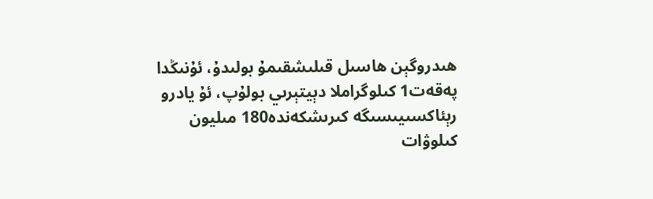ھىدروگېن ھاسىل قىلىشقىمۇ بولىدۇ، ئۇنىڭدا پەقەت1 كىلوگراملا دېيتېرىي بولۇپ، ئۇ يادرو رېئاكسىيىسىگە كىرىشكەندە180 مىليون كىلوۋات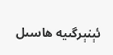ئېنېرگىيە ھاسىل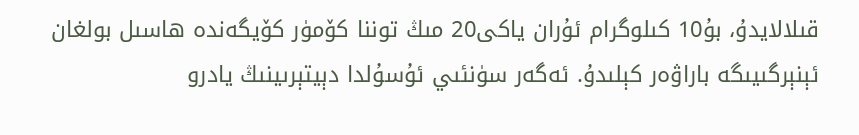قىلالايدۇ، بۇ10 كىلوگرام ئۇران ياكى20 مىڭ توننا كۆمۈر كۆيگەندە ھاسىل بولغان ئېنېرگىيىگە باراۋەر كېلىدۇ. ئەگەر سۈنئىي ئۇسۇلدا دېيتېرىينىڭ يادرو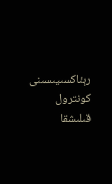رېئاكسىيىسىنى كونترول قىلىشقا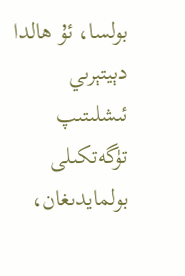بولسا، ئۇ ھالدا دېيتېرىي ئىشلىتىپ تۈگەتكىلى بولمايدىغان،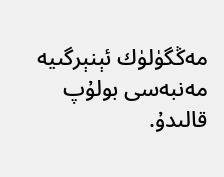مەڭگۈلۈك ئېنېرگىيە مەنبەسى بولۇپ قالىدۇ.